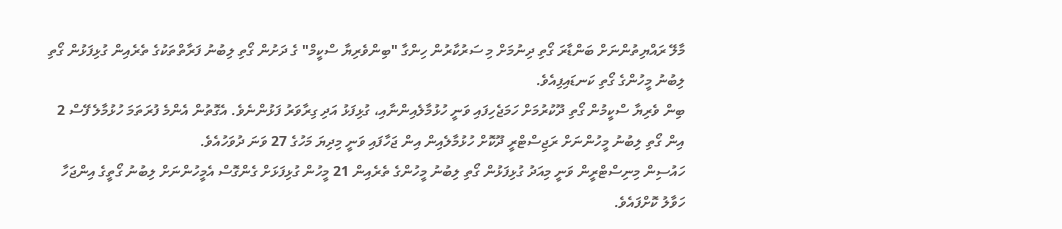މާލޭ ރައްޔިތުންނަށް ބަންޑާރަ ގޯތި ދިނުމަށް މި ސަރުކާރުން ހިންގާ "ބިންވެރިޔާ ސްކީމް" ގެ ދަށުން ގޯތި ލިބުނު ފަރާތްތަކުގެ ތެރެއިން ގުޅިފަޅުން ގޯތި ލިބުނު މީހުންގެ ގޯތި ކަނޑައިފިއެވެ.
ބިން ވެރިޔާ ސްކީމުން ގޯތި ދޫކުރުމަށް ހަމަޖެހިފައި ވަނީ ހުޅުމާލެއިންނާއި، ގުޅިފަޅު އަދި ގިރާވަރު ފަޅުންނެވެ. އެގޮތުން އެންމެ ފުރަތަމަ ހުޅުމާލެ ފޭސް 2 އިން ގޯތި ލިބުނު މީހުންނަށް ރަޖިސްޓްރީ ދޫކޮށް ހުޅުމާލެއިން އިން ޖަހާފައި ވަނީ މިދިޔަ މަހުގެ 27 ވަނަ ދުވަހުއެވެ.
ހައުސިން މިނިސްޓްރީން ވަނީ މިއަދު ގުޅިފަޅުން ގޯތި ލިބުނު މީހުންގެ ތެރެއިން 21 މީހުން ގުޅިފަޅަށް ގެންގޮސް އެމީހުންނަށް ލިބުނު ގޯތީގެ އިންޖަހާ ހަވާލު ކޮށްފައެވެ.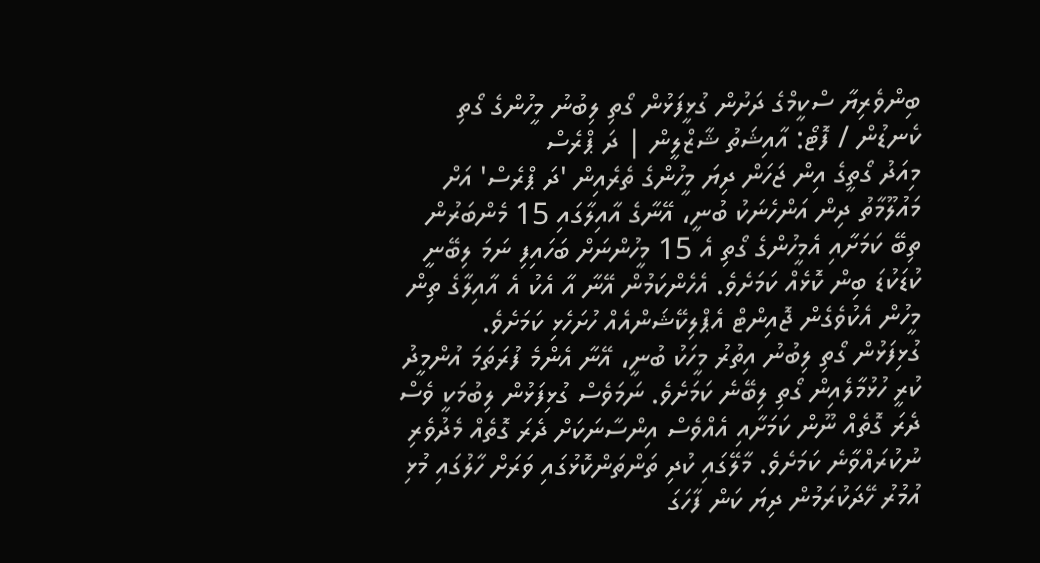ބިންވެރިޔާ ސްކީމްގެ ދަށުން ގުޅީފަޅުން ގޯތި ލިބުނު މީހުންގެ ގޯތި ކެނޑުން / ފޮޓޯ: އާއިޝަތު ޝާޒްލީން | ދަ ޕްރެސް
މިއަދު ގޯތީގެ އިން ޖަހަން ދިޔަ މީހުންގެ ތެރެއިން 'ދަ ޕްރެސް' އަށް މައުލޫމާތު ދިން އަންހެނަކު ބުނީ، އޭނާގެ އާއިލާގައި 15 މެންބަރުން ތިބޭ ކަމަށާއި އެމީހުންގެ ގޯތި އެ 15 މީހުންނަށް ބަހައިފި ނަމަ ލިބޭނީ ކުޑަކުޑަ ބިން ކޮޅެއް ކަމަށެވެ. އެހެންކަމުން އޭނާ އާ އެކު އެ އާއިލާގެ ތިން މީހުން އެކުވެގެން ޖޮއިންޓް އެޕްލިކޭޝަންއެއް ހުށަހެޅި ކަމަށެވެ.
ގުޅިފަޅުން ގޯތި ލިބުނު އިތުރު މީހަކު ބުނީ، އޭނާ އެންމެ ފުރަތަމަ އުންމީދު ކުރީ ހުޅުމާލެއިން ގޯތި ލިބޭނެ ކަމަށެވެ. ނަމަވެސް ގުޅިފަޅުން ލިބުމަކީ ވެސް ދެރަ ގޮތެއް ނޫން ކަމަށާއި އެއްވެސް އިންސާނަކަށް ދެރަ ގޮތެއް މެދުވެރި ނުކުރައްވާނެ ކަމަށެވެ. މާލޭގައި ކުދި ތަންތަންކޮޅުގައި ވަރަށް ހާލުގައި މުޅި އުމުރު ހޭދަކުރަމުން ދިޔަ ކަން ފާހަގަ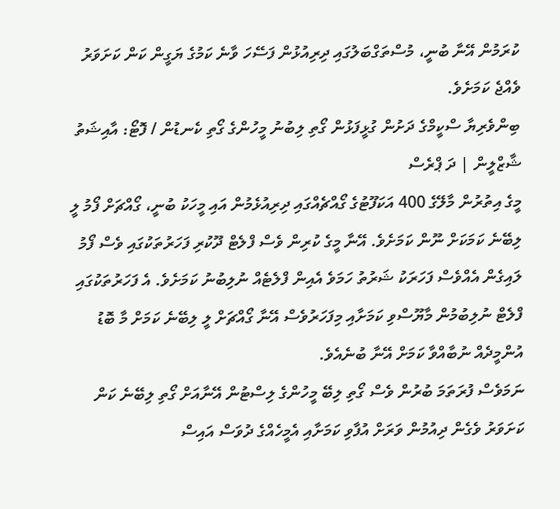ކުރަމުން އޭނާ ބުނީ، މުސްތަގްބަލުގައި ދިރިއުޅުން ފަސޭހަ ވާނެ ކަމުގެ ޔަގީން ކަން ކަށަވަރު ވެއްޖެ ކަމަށެވެ.
ބިންވެރިޔާ ސްކީމްގެ ދަށުން ގުޅީފަޅުން ގޯތި ލިބުނު މީހުންގެ ގޯތި ކެނޑުން / ފޮޓޯ: އާއިޝަތު ޝާޒްލީން | ދަ ޕްރެސް
މީގެ އިތުރުން މާލޭގެ 400 އަކަފޫޓުގެ ގޯއްޗެއްގައި ދިރިއުޅެމުން އައި މީހަކު ބުނީ، ގޯއްޗަށް ފޯމު ލީ ލިބޭނެ ކަމަކަށް ނޫން ކަމަށެވެ. އޭނާ މީގެ ކުރިން ވެސް ފްލެޓް ދޫކުރި ފަހަރުތަކުގައި ވެސް ފޯމު ލައިގެން އެއްވެސް ފަހަރަކު ޝަރުތު ހަމަވެ އެއިން ފްލެޓެއް ނުލިބުނު ކަމަށެވެ. އެ ފަހަރުތަކުގައި ފްލެޓް ނުލިބުމުން މާޔޫސްވި ކަމަށާއި މިފަހަރުވެސް އޭނާ ގޯއްޗަށް ލީ ލިބޭނެ ކަމަށް މާ ބޮޑު އުންމީދެއް ނުބާއްވާ ކަމަށް އޭނާ ބުނެއެވެ.
ނަމަވެސް ފުރަތަމަ ބުރުން ވެސް ގޯތި ލިބޭ މީހުންގެ ލިސްޓުން އޭނާއަށް ގޯތި ލިބޭނެ ކަން ކަށަވަރު ވެގެން ދިއުމުން ވަރަށް އުފާވި ކަމަށާއި އެމީހެއްގެ ދުވަސް އައިސް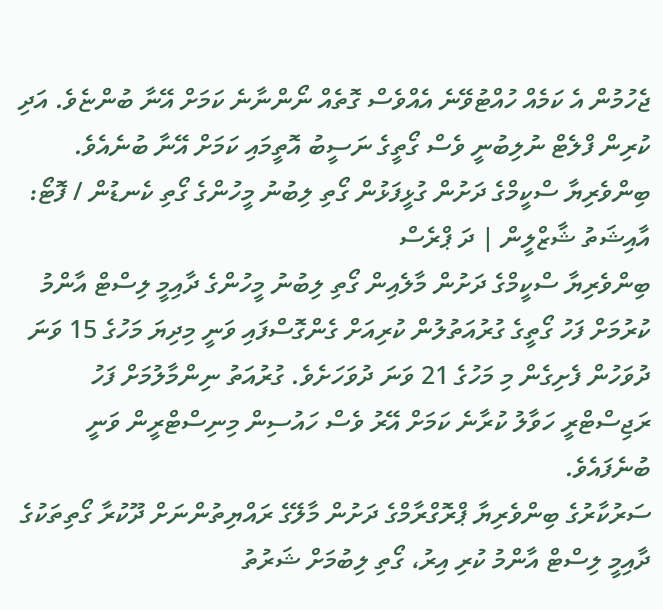ޖެހުމުން އެ ކަމެއް ހުއްޓުވޭނެ އެއްވެސް ގޮތެއް ނޯންނާނެ ކަމަށް އޭނާ ބުންޏެވެ. އަދި ކުރިން ފްލެޓް ނުލިބުނީ ވެސް ގޯތީގެ ނަސީބު އޮތީމައި ކަމަށް އޭނާ ބުނެއެވެ.
ބިންވެރިޔާ ސްކީމްގެ ދަށުން ގުޅީފަޅުން ގޯތި ލިބުނު މީހުންގެ ގޯތި ކެނޑުން / ފޮޓޯ: އާއިޝަތު ޝާޒްލީން | ދަ ޕްރެސް
ބިންވެރިޔާ ސްކީމްގެ ދަށުން މާލެއިން ގޯތި ލިބުނު މީހުންގެ ދާއިމީ ލިސްޓް އާންމު ކުރުމަށް ފަހު ގޯތީގެ ގުރުއަތުލުން ކުރިއަށް ގެންގޮސްފައި ވަނީ މިދިޔަ މަހުގެ 15 ވަނަ ދުވަހުން ފެށިގެން މި މަހުގެ 21 ވަނަ ދުވަހަށެވެ. ގުރުއަތު ނިންމާލުމަށް ފަހު ރަޖިސްޓްރީ ހަވާލު ކުރާނެ ކަމަށް އޭރު ވެސް ހައުސިން މިނިސްޓްރީން ވަނީ ބުނެފައެވެ.
ސަރުކާރުގެ ބިންވެރިޔާ ޕްރޮގްރާމްގެ ދަށުން މާލޭގެ ރައްޔިތުންނަށް ދޫކުރާ ގޯތިތަކުގެ ދާއިމީ ލިސްޓް އާންމު ކުރި އިރު، ގޯތި ލިބުމަށް ޝަރުތު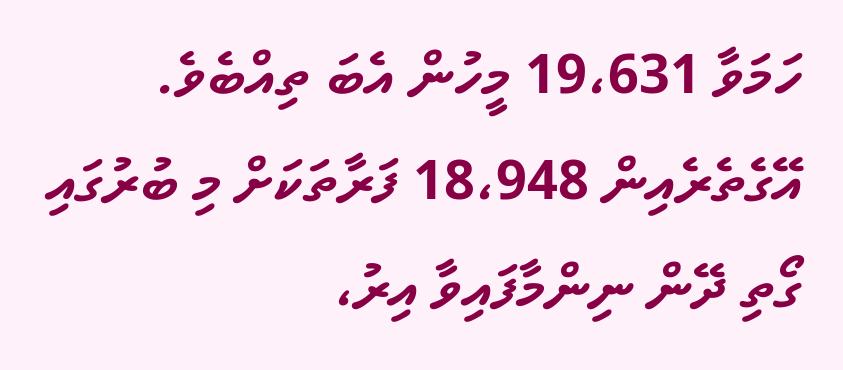ހަމަވާ 19،631 މީހުން އެބަ ތިއްބެވެ. އޭގެތެރެއިން 18،948 ފަރާތަކަށް މި ބުރުގައި ގޯތި ދޭން ނިންމާފައިވާ އިރު،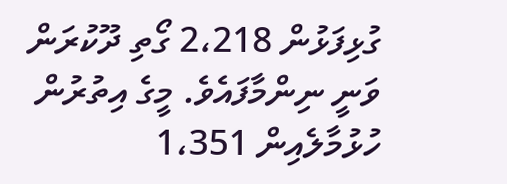ގުޅިފަޅުން 2،218 ގޯތި ދޫކުރަން ވަނީ ނިންމާފައެވެ. މީގެ އިތުރުން ހުޅުމާލެއިން 1،351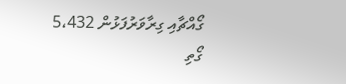ގޯއްޗާއި ގިރާވަރުފަޅުން 5،432 ގޯތި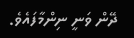ދޭން ވަނީ ނިންމާފައެވެ.